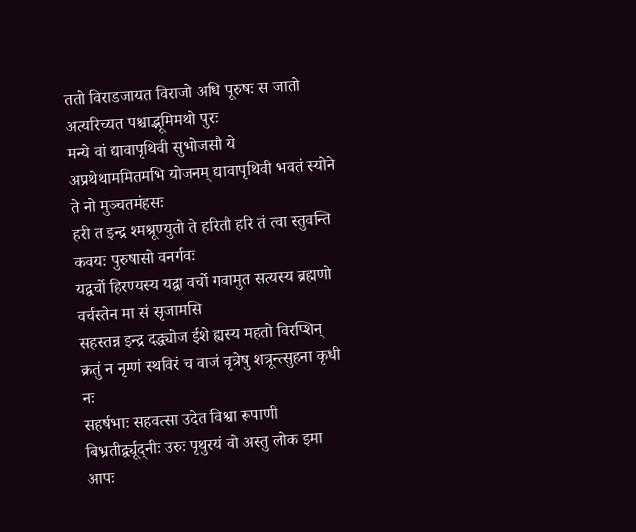ततो विराडजायत विराजो अधि पूरुषः स जातो अत्यरिच्यत पश्चाद्भूमिमथो पुरः
मन्ये वां द्यावापृथिवी सुभोजसौ ये अप्रथेथाममितमभि योजनम् द्यावापृथिवी भवतं स्योने ते नो मुञ्चतमंहसः
हरी त इन्द्र श्मश्रूण्युतो ते हरितौ हरि तं त्वा स्तुवन्ति कवयः पुरुषासो वनर्गवः
यद्वर्चो हिरण्यस्य यद्वा वर्चो गवामुत सत्यस्य ब्रह्मणो वर्चस्तेन मा सं सृजामसि
सहस्तन्न इन्द्र दद्ध्योज ईशे ह्यस्य महतो विरप्शिन् क्रतुं न नृम्णं स्थविरं च वाजं वृत्रेषु शत्रून्त्सुहना कृधी नः
सहर्षभाः सहवत्सा उदेत विश्वा रूपाणी बिभ्रतीर्द्व्यूद्नीः उरुः पृथुरयं वो अस्तु लोक इमा आपः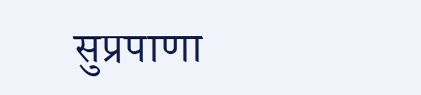सुप्रपाणा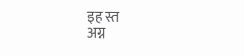इह स्त
अग्न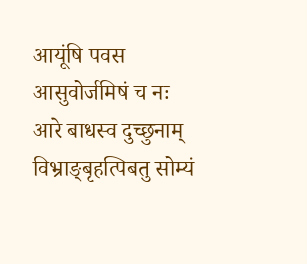आयूंषि पवस आसुवोर्जमिषं च नः आरे बाधस्व दुच्छुनाम्
विभ्राङ्बृहत्पिबतु सोम्यं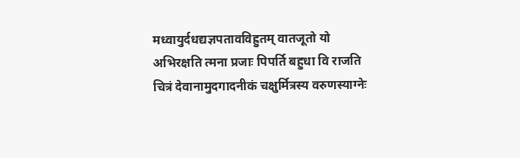मध्वायुर्दधद्यज्ञपतावविह्रुतम् वातजूतो यो अभिरक्षति त्मना प्रजाः पिपर्ति बहुधा वि राजति
चित्रं देवानामुदगादनीकं चक्षुर्मित्रस्य वरुणस्याग्नेः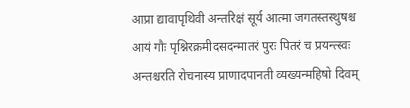आप्रा द्यावापृथिवी अन्तरिक्षं सूर्य आत्मा जगतस्तस्थुषश्च
आयं गौः पृश्निरक्रमीदसदन्मातरं पुरः पितरं च प्रयन्त्स्वः
अन्तश्चरति रोचनास्य प्राणादपानती व्यख्यन्महिषो दिवम्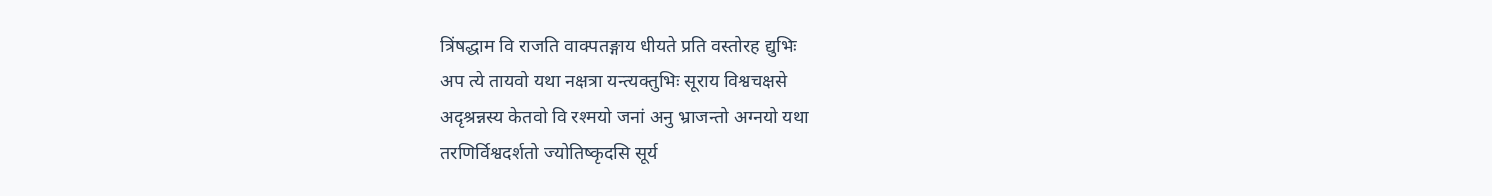त्रिंषद्धाम वि राजति वाक्पतङ्गाय धीयते प्रति वस्तोरह द्युभिः
अप त्ये तायवो यथा नक्षत्रा यन्त्यक्तुभिः सूराय विश्वचक्षसे
अदृश्रन्नस्य केतवो वि रश्मयो जनां अनु भ्राजन्तो अग्नयो यथा
तरणिर्विश्वदर्शतो ज्योतिष्कृदसि सूर्य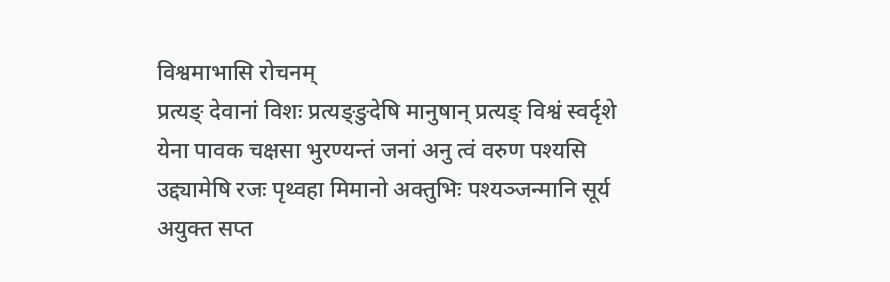विश्वमाभासि रोचनम्
प्रत्यङ् देवानां विशः प्रत्यङ्ङुदेषि मानुषान् प्रत्यङ् विश्वं स्वर्दृशे
येना पावक चक्षसा भुरण्यन्तं जनां अनु त्वं वरुण पश्यसि
उद्द्यामेषि रजः पृथ्वहा मिमानो अक्तुभिः पश्यञ्जन्मानि सूर्य
अयुक्त सप्त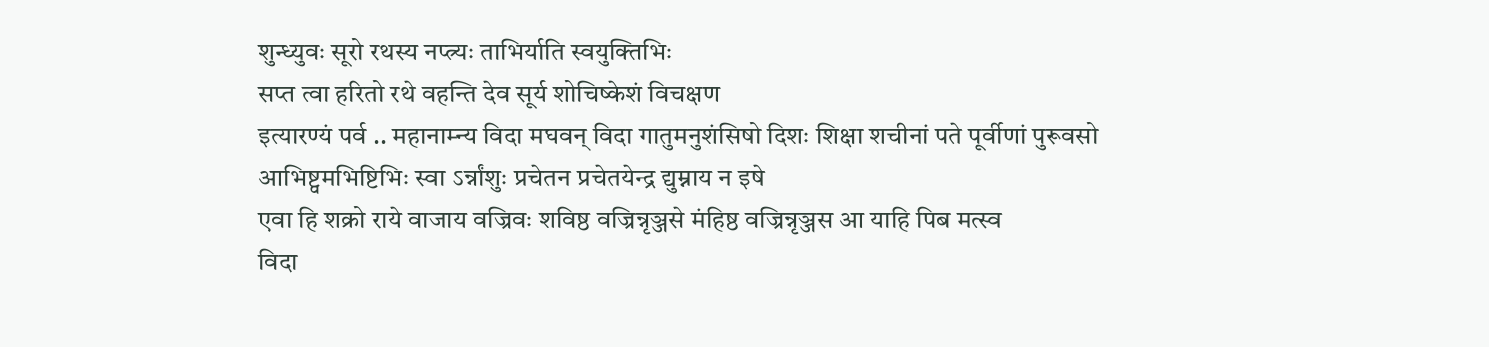शुन्ध्युवः सूरो रथस्य नप्त्र्यः ताभिर्याति स्वयुक्तिभिः
सप्त त्वा हरितो रथे वहन्ति देव सूर्य शोचिष्केशं विचक्षण
इत्यारण्यं पर्व .. महानाम्न्य विदा मघवन् विदा गातुमनुशंसिषो दिशः शिक्षा शचीनां पते पूर्वीणां पुरूवसो
आभिष्ट्वमभिष्टिभिः स्वा ऽर्न्नांशुः प्रचेतन प्रचेतयेन्द्र द्युम्नाय न इषे
एवा हि शक्रो राये वाजाय वज्रिवः शविष्ठ वज्रिन्नृञ्जसे मंहिष्ठ वज्रिन्नृञ्जस आ याहि पिब मत्स्व
विदा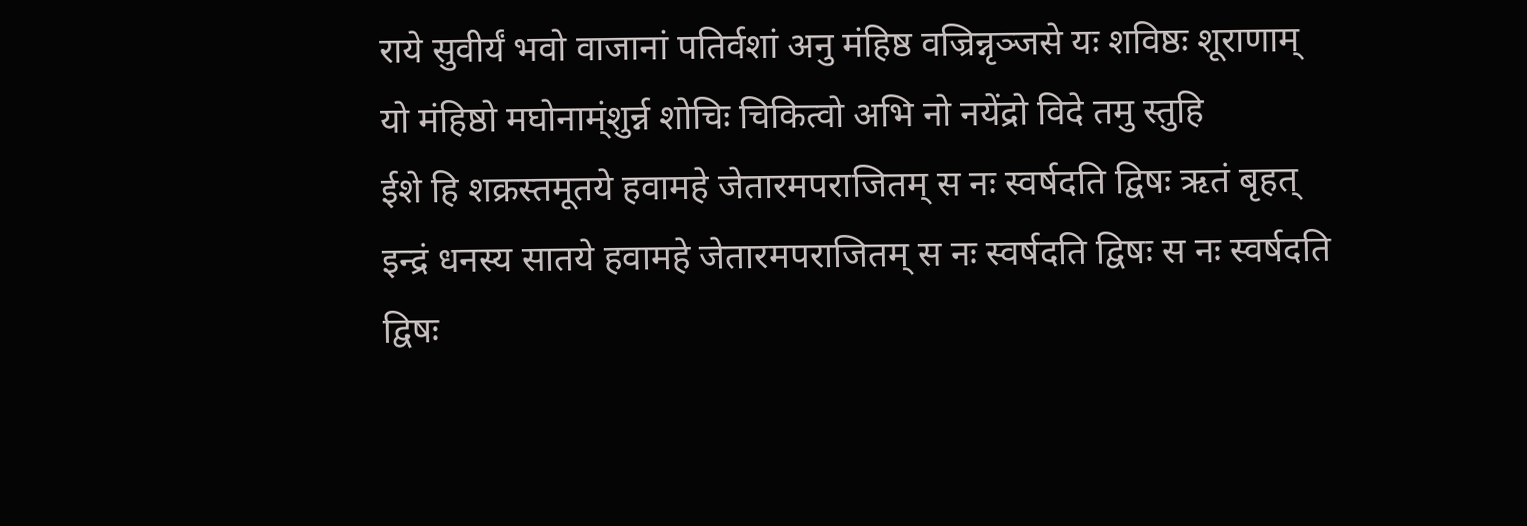राये सुवीर्यं भवो वाजानां पतिर्वशां अनु मंहिष्ठ वज्रिन्नृञ्जसे यः शविष्ठः शूराणाम्
यो मंहिष्ठो मघोनाम्ंशुर्न्न शोचिः चिकित्वो अभि नो नयेंद्रो विदे तमु स्तुहि
ईशे हि शक्रस्तमूतये हवामहे जेतारमपराजितम् स नः स्वर्षदति द्विषः ऋतं बृहत्
इन्द्रं धनस्य सातये हवामहे जेतारमपराजितम् स नः स्वर्षदति द्विषः स नः स्वर्षदति द्विषः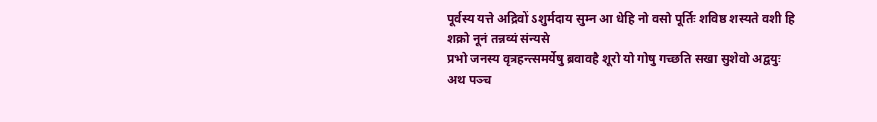पूर्वस्य यत्ते अद्रिवों ऽशुर्मदाय सुम्न आ धेहि नो वसो पूर्तिः शविष्ठ शस्यते वशी हि शक्रो नूनं तन्नव्यं संन्यसे
प्रभो जनस्य वृत्रहन्त्समर्येषु ब्रवावहै शूरो यो गोषु गच्छति सखा सुशेवो अद्वयुः
अथ पञ्च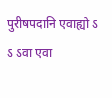पुरीषपदानि एवाह्यो ऽ ऽ ऽवा एवा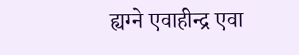ह्यग्ने एवाहीन्द्र एवा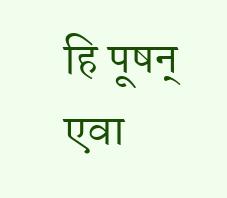हि पूषन् एवा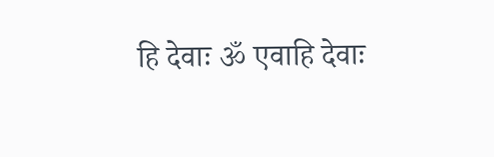हि देवाः ॐ एवाहि देवाः